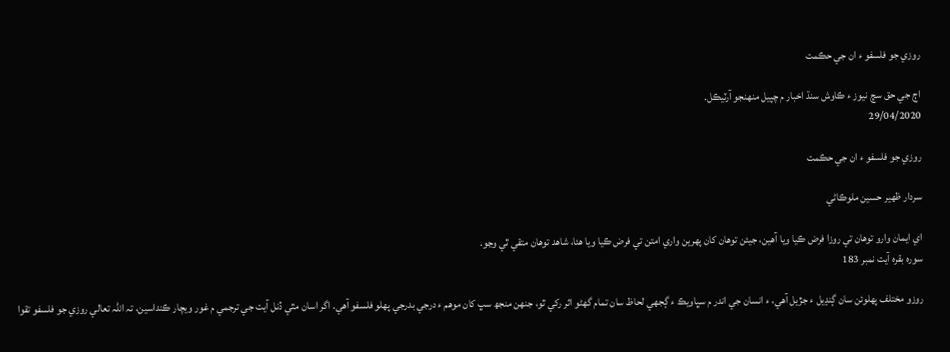روزي جو فلسفو ء ان جي حڪمت

اڄ جي حق سچ نيوز ء ڪاوش سنڌ اخبار م چپيل منھنجو آرٽيڪل.
29/04/2020

روزي جو فلسفو ء ان جي حڪمت

سردار ظھير حسين ملوڪاڻي

اي ايمان وارو توھان تي روزا فرض ڪيا ويا آھين، جيئن توھان کان پھرين واري امتن تي فرض ڪيا ويا ھئا، شاھد توھان متقي ٿي وڃو.
سورہ بقرہ آيت نمبر 183

روزو مختلف پھلوئن سان ڳنڍيل ء جڙيل آھي، ء انسان جي اندر م سڀاويڪ ء ڳجھي لحاظ سان تمام گھڻو اثر رکي ٿو، جنھن منجھ سڀ کان موھم ء درجي بدرجي پھلو فلسفو آھي. اگر اسان مٿي ڏنل آيت جي ترجمي م غور ويچار ڪنداسين، تہ اللہ تعالي روزي جو فلسفو تقوا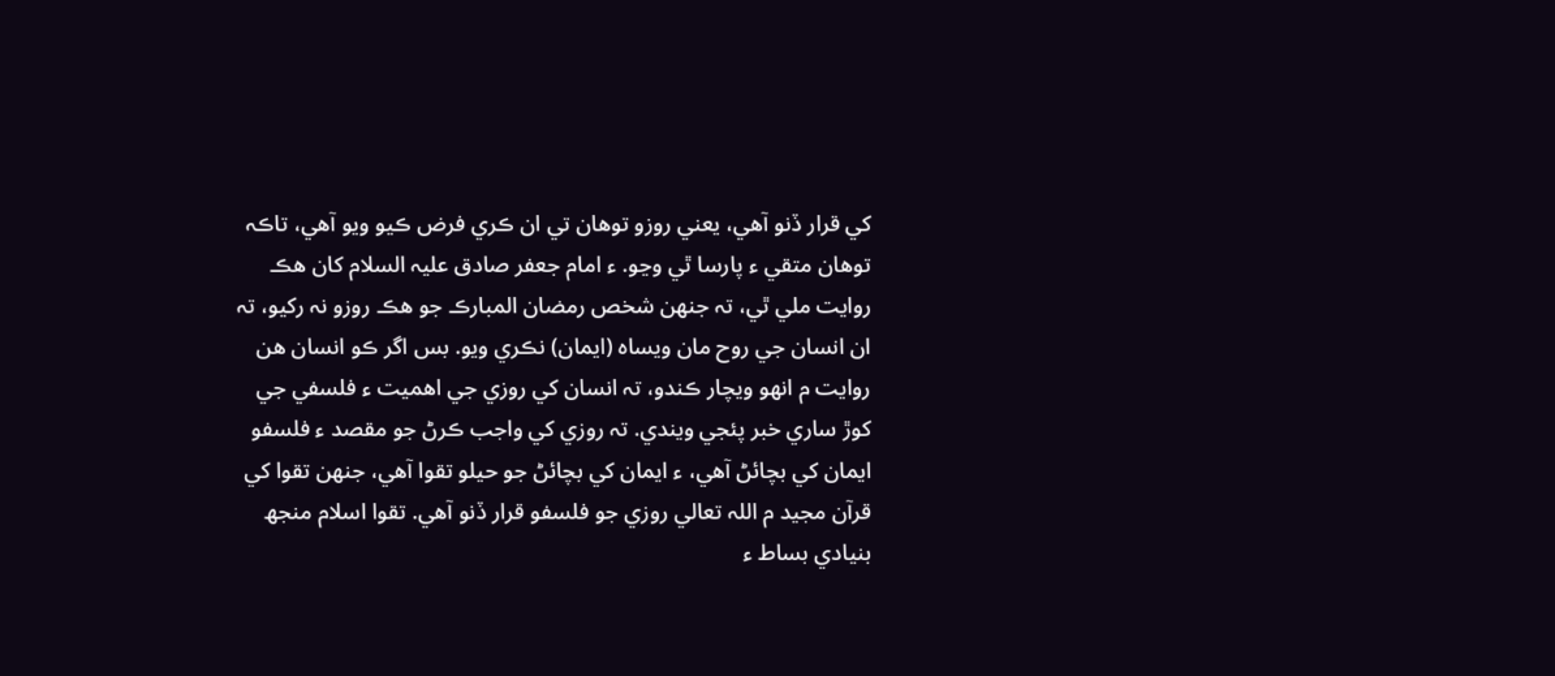کي قرار ڏنو آھي، يعني روزو توھان تي ان ڪري فرض ڪيو ويو آھي، تاڪہ توھان متقي ء پارسا ٿي وڃو. ء امام جعفر صادق عليہ السلام کان ھڪ روايت ملي ٿي، تہ جنھن شخص رمضان المبارڪ جو ھڪ روزو نہ رکيو، تہ ان انسان جي روح مان ويساہ (ايمان) نڪري ويو. بس اگر ڪو انسان ھن روايت م انھو ويچار ڪندو، تہ انسان کي روزي جي اھميت ء فلسفي جي کوڙ ساري خبر پئجي ويندي. تہ روزي کي واجب ڪرڻ جو مقصد ء فلسفو ايمان کي بچائڻ آھي، ء ايمان کي بچائڻ جو حيلو تقوا آھي، جنھن تقوا کي قرآن مجيد م اللہ تعالي روزي جو فلسفو قرار ڏنو آھي. تقوا اسلام منجھ بنيادي بساط ء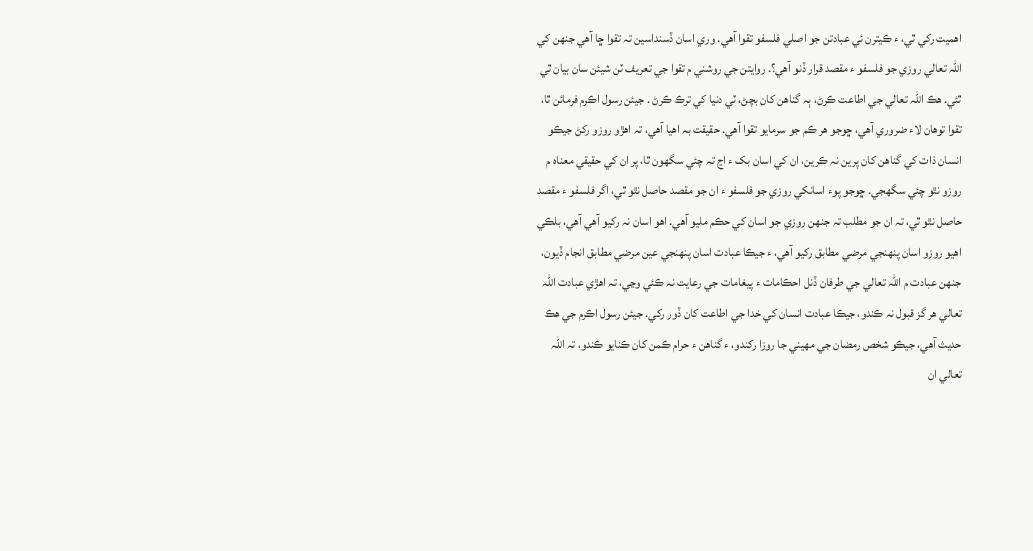اھميت رکي ٿي، ء ڪيترن ئي عبادتن جو اصلي فلسفو تقوا آھي. وري اسان ڏسنداسين تہ تقوا ڇا آھي جنھن کي اللہ تعالي روزي جو فلسفو ء مقصد قرار ڏنو آھي؟. روايتن جي روشني م تقوا جي تعريف ٽن شيئن سان بيان ٿي ٿئي. ھڪ اللہ تعالي جي اطاعت ڪرڻ، ٻہ گناھن کان بچڻ، ٽي دنيا کي ترڪ ڪرڻ . جيئن رسول اڪرم فرمائن ٿا، تقوا توھان لاء ضروري آھي، ڇوجو ھر ڪم جو سرمايو تقوا آھي. حقيقت بہ اھيا آھي، تہ اھڙو روزو رکڻ جيڪو انسان ذات کي گناھن کان پرين نہ ڪرين، ان کي اسان بک ء اڃ تہ چئي سگھون ٿا، پر ان کي حقيقي معناہ م روزو نٿو چئي سگھجي. ڇوجو پوء اسانکي روزي جو فلسفو ء ان جو مقصد حاصل نٿو ٿي، اگر فلسفو ء مقصد حاصل نٿو ٿي، تہ ان جو مطلب تہ جنھن روزي جو اسان کي حڪم مليو آھي. اھو اسان نہ رکيو آھي آھي، بلڪي اھيو روزو اسان پنھنجي مرضي مطابق رکيو آھي، ء جيڪا عبادت اسان پنھنجي عين مرضي مطابق انجام ڏيون، جنھن عبادت م اللہ تعالي جي طرفان ڏنل احڪامات ء پيغامات جي رعايت نہ ڪئي وڃي، تہ اھڙي عبادت اللہ تعالي ھر گز قبول نہ ڪندو، جيڪا عبادت انسان کي خدا جي اطاعت کان ڏور رکي. جيئن رسول اڪرم جي ھڪ حديث آھي، جيڪو شخص رمضان جي مھيني جا روزا رکندو، ء گناھن ء حرام ڪمن کان ڪنايو ڪندو، تہ اللہ تعالي ان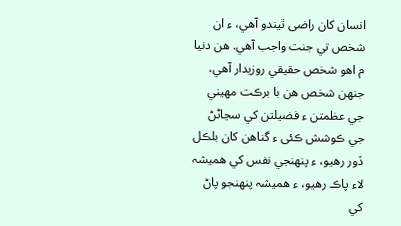انسان کان راضی ٿيندو آھي، ء ان شخص تي جنت واجب آھي. ھن دنيا م اھو شخص حقيقي روزيدار آھي، جنھن شخص ھن با برڪت مھيني جي عظمتن ء فضيلتن کي سڃاڻڻ جي ڪوشش ڪئی ء گناھن کان بلڪل ڏور رھيو، ء پنھنجي نفس کي ھميشہ لاء پاڪ رھيو، ء ھميشہ پنھنجو پاڻ کي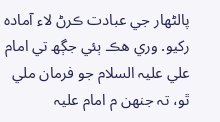پالڻھار جي عبادت ڪرڻ لاء آمادہ رکيو. وري ھڪ ٻئي جڳھ تي امام علي عليہ السلام جو فرمان ملي ٿو، تہ جنھن م امام عليہ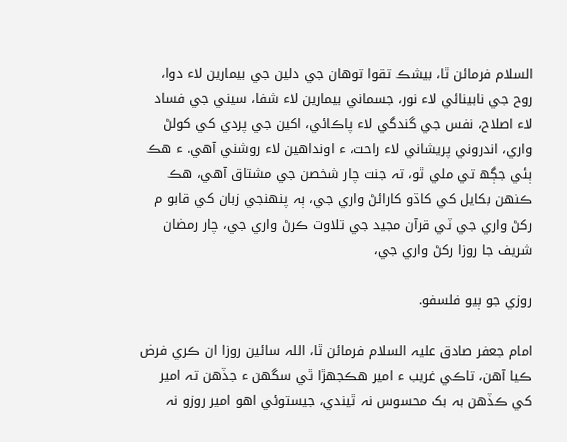السلام فرمائن ٿا، بيشڪ تقوا توھان جي دلين جي بيمارين لاء دوا، روح جي نابينائي لاء نور، جسماني بيمارين لاء شفا، سيني جي فساد لاء اصلاح، نفس جي گندگي لاء پاڪائي، اکين جي پردي کي کولڻ واري، اندروني پريشاني لاء راحت، ء اونداھين لاء روشني آھي. ء ھڪ ٻئي جڳھ تي ملي ٿو، تہ جنت چار شخصن جي مشتاق آھي، ھڪ ڪنھن بکايل کي کاڌو کارائڻ واري جي، ٻہ پنھنجي زبان کي قابو م رکڻ واري جي ٽي قرآن مجيد جي تلاوت ڪرڻ واري جي، چار رمضان شريف جا روزا رکڻ واري جي،

روزي جو ٻيو فلسفو.

امام جعفر صادق عليہ السلام فرمائن ٿا، اللہ سائين روزا ان ڪري فرض ڪيا آھن، تاڪي غريب ء امير ھڪجھڙا ٿي سگھن ء جڏھن تہ امير کي ڪڏھن بہ بک محسوس نہ ٿيندي، جيستوئي اھو امير روزو نہ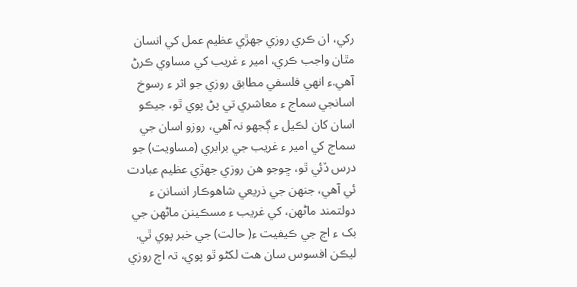رکي، ان ڪري روزي جھڙي عظيم عمل کي انسان مٿان واجب ڪري، امير ء غريب کي مساوي ڪرڻ آھي.ء انھي فلسفي مطابق روزي جو اثر ء رسوخ اسانجي سماج ء معاشري تي پڻ پوي ٿو، جيڪو اسان کان لڪيل ء ڳجھو نہ آھي، روزو اسان جي سماج کي امير ء غريب جي برابري (مساويت) جو درس ڏئي ٿو، ڇوجو ھن روزي جھڙي عظيم عبادت ئي آھي، جنھن جي ذريعي شاھوڪار انسانن ء دولتمند ماڻھن، کي غريب ء مسڪينن ماڻھن جي بک ء اڃ جي ڪيفيت ء( حالت) جي خبر پوي ٿي. ليڪن افسوس سان ھت لکڻو ٿو پوي، تہ اڄ روزي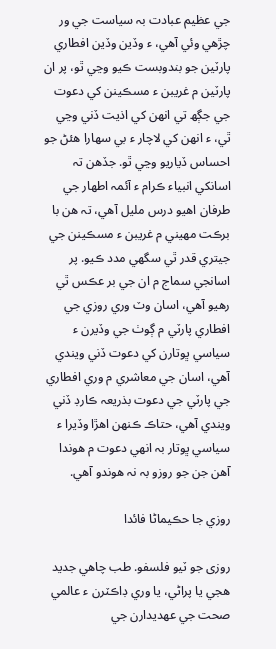جي عظيم عبادت بہ سياست جي ور چڙھي وئي آھي، ء وڏين وڏين افطاري پارٽين جو بندوبست ڪيو وڃي ٿو، پر ان پارٽين م غريبن ء مسڪينن کي دعوت جي جڳھ تي انھن کي اذيت ڏني وڃي ٿي، ء انھن کي لاچار ء بي سھارا ھئڻ جو احساس ڏياريو وڃي ٿو. جڏھن تہ اسانکي انبياء ڪرام ء آئمہ اطھار جي طرفان اھيو درس مليل آھي، تہ ھن با برڪت مھيني م غريبن ء مسڪينن جي جيتري قدر ٿي سگھي مدد ڪيو. پر اسانجي سماج م ان جي بر عڪس ٿي رھيو آھي، اسان وٽ وري روزي جي افطاري پارٽي م ڳوٺ جي وڏيرن ء سياسي ڀوتارن کي دعوت ڏني ويندي آھي، اسان جي معاشري م وري افطاري جي پارٽي جي دعوت بذريعہ ڪارڊ ڏني ويندي آھي، حتاڪ ڪنھن اھڙا وڏيرا ء سياسي ڀوتار بہ انھي دعوت م ھوندا آھن جن جو روزو بہ نہ ھوندو آھي.

روزي جا حڪيماڻا فائدا

روزی جو ٽيو فلسفو. طب چاھي جديد ھجي يا پراڻي، يا وري ڊاڪٽرن ء عالمي صحت جي عھديدارن جي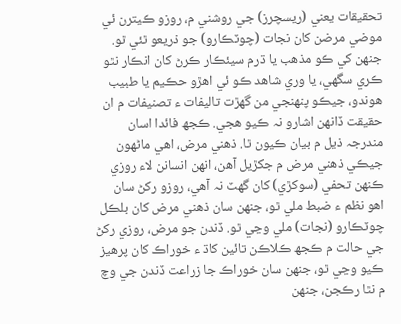تحقيقات يعني (ريسچرز) جي روشني م، روزو ڪيترن ئي موضي مرضن کان نجات (چوٽڪارو) جو ذريعو ٿئي ٿو. جنھن کي ڪو مذھب يا ڌرم سيئڪار ڪرڻ کان انڪار نٿو ڪري سگھي، يا وري شاھد ڪو ئي اھڙو حڪيم يا طبيب ھوندو، جيڪو پنھنجي من گھڙت تاليفات ء تصنيفات م ان حقيقت ڏانھن اشارو نہ ڪيو ھجي. ڪجھ فائدا اسان مندرجہ ذيل م بيان ڪيون ٿا. ذھني مرض، اھي ماڻھون جيڪي ذھني مرض م جکڙيل آھن، انھن انسانن لاء روزي ڪنھن تحفي (سوکڙي) کان گھٽ نہ آھي، روزو رکڻ سان اھو نظم ء ضبط ملي ٿو، جنھن سان ذھني مرض کان بلڪل چوٽڪارو (نجات) ملي وڃي ٿو. ڏندن جو مرض، روزي رکڻ جي حالت م ڪجھ ڪلاڪن تائين کاڌ ء خوراڪ کان پرھيز ڪيو وڃي ٿو، جنھن سان خوراڪ جا زراعت ڏندن جي وچ م نٿا رڪجن، جنھن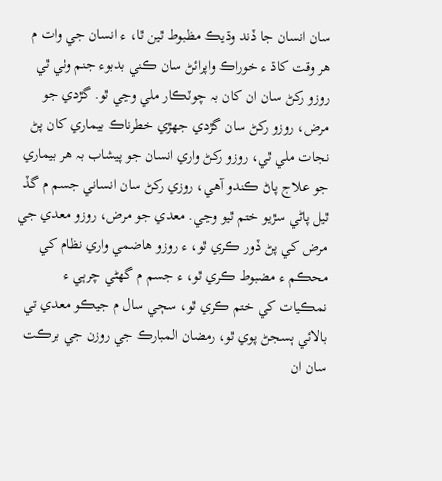سان انسان جا ڏند وڌيڪ مظبوط ٿين ٿا، ء انسان جي وات م ھر وقت کاڌ ء خوراڪ واپرائڻ سان ڪني بدبوء جنم وٺي ٿي روزو رکڻ سان ان کان بہ چوٽڪار ملي وڃي ٿو. گڙدي جو مرض، روزو رکڻ سان گڙدي جھڙي خطرناڪ بيماري کان پڻ نجات ملي ٿي، روزو رکڻ واري انسان جو پيشاب بہ ھر بيماري جو علاج پاڻ ڪندو آھي، روزي رکڻ سان انساني جسم م گڏ ٿيل پاڻي سڙيو ختم ٿيو وڃي. معدي جو مرض، روزو معدي جي مرض کي پڻ ڏور ڪري ٿو، ء روزو ھاضمي واري نظام کي محڪم ء مضبوط ڪري ٿو، ء جسم م گھڻي چرٻي ء نمڪيات کي ختم ڪري ٿو، سڄي سال م جيڪو معدي تي بالائي ٻسجڻ پوي ٿو، رمضان المبارڪ جي روزن جي برڪت سان ان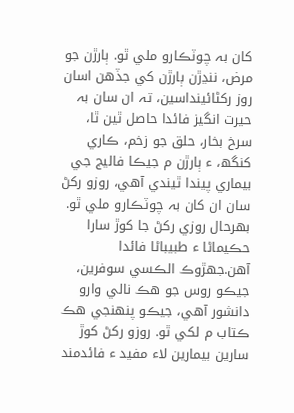کان بہ چوٽڪارو ملي ٿو. ٻارڙن جو مرض، ننڍڙن ٻارڙن کي جڏھن اسان روز رکڻائینداسين، تہ ان سان بہ حيرت انگيز فائدا حاصل ٿين ٿا، سرخ بخار، حلق جو زخم، ڪاري کنگھ، ء ٻارڙن م جيڪا فاليج جي بيماري پيندا ٿيندي آھي، روزو رکڻ سان ان کان بہ چوٽڪارو ملي ٿو. بھرحال روزي رکڻ جا کوڙ سارا حڪيماڻا ء طبيباڻا فائدا آھن.جھڙوڪ الڪسي سوفرين، جيڪو روس جو ھڪ نالي وارو دانشور آھي، جيڪو پنھنجي ھڪ ڪتاب م لکي ٿو. روزو رکڻ کوڙ سارين بيمارين لاء مفيد ء فائدمند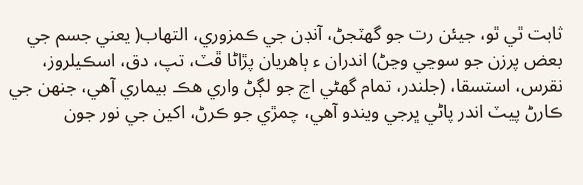ثابت ٿي ٿو، جيئن رت جو گھٽجڻ، آنڊن جي ڪمزوري، التھاب( يعني جسم جي بعض پرزن جو سوڃي وڃڻ) اندران ء ٻاھريان پڙاڻا ڦٽ، تپ، دق، اسڪيلروز، نقرس، استسقا، (جلندر، تمام گھڻي اڃ جو لڳڻ واري ھڪ بيماري آھي، جنھن جي ڪارڻ پيٽ اندر پاڻي ڀرجي ويندو آھي، چمڙي جو ڪرڻ، اکين جي نور جون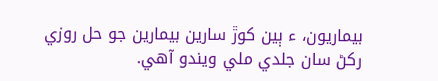بيماريون، ء ٻين کوڙ سارين بيمارين جو حل روزي رکڻ سان جلدي ملي ويندو آھي.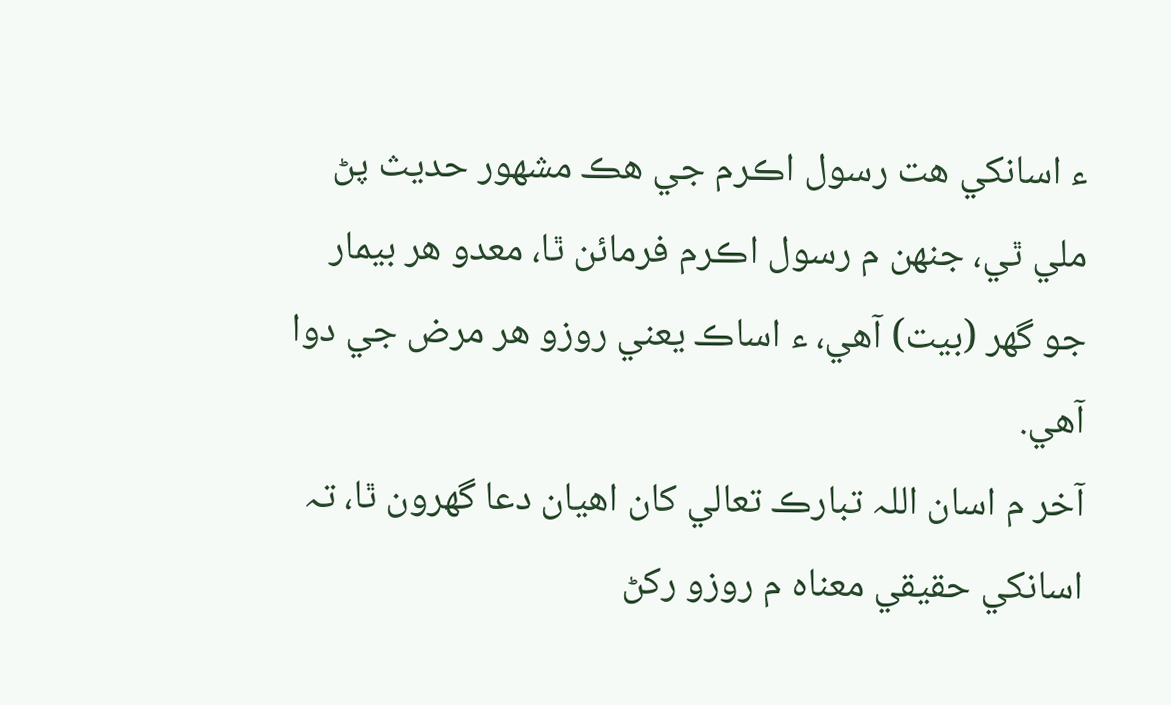ء اسانکي ھت رسول اڪرم جي ھڪ مشھور حديث پڻ ملي ٿي، جنھن م رسول اڪرم فرمائن ٿا، معدو ھر بيمار جو گھر (بيت) آھي، ء اساڪ يعني روزو ھر مرض جي دوا آھي.
آخر م اسان اللہ تبارڪ تعالي کان اھيان دعا گھرون ٿا، تہ اسانکي حقيقي معناہ م روزو رکڻ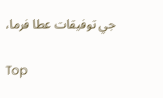جي توفيقات عطا فرما،

Top